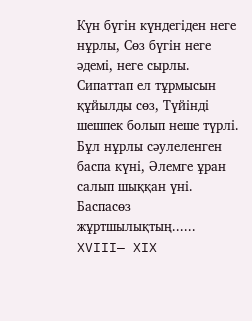Күн бүгін күндегіден неге нұрлы, Сөз бүгін неге әдемі, неге сырлы. Сипаттап ел тұрмысын құйылды сөз, Түйінді шешпек болып неше түрлі. Бұл нұрлы сәулеленген баспа күні, Әлемге ұран салып шыққан үні. Баспасөз жұртшылықтың......
XVIII— XIX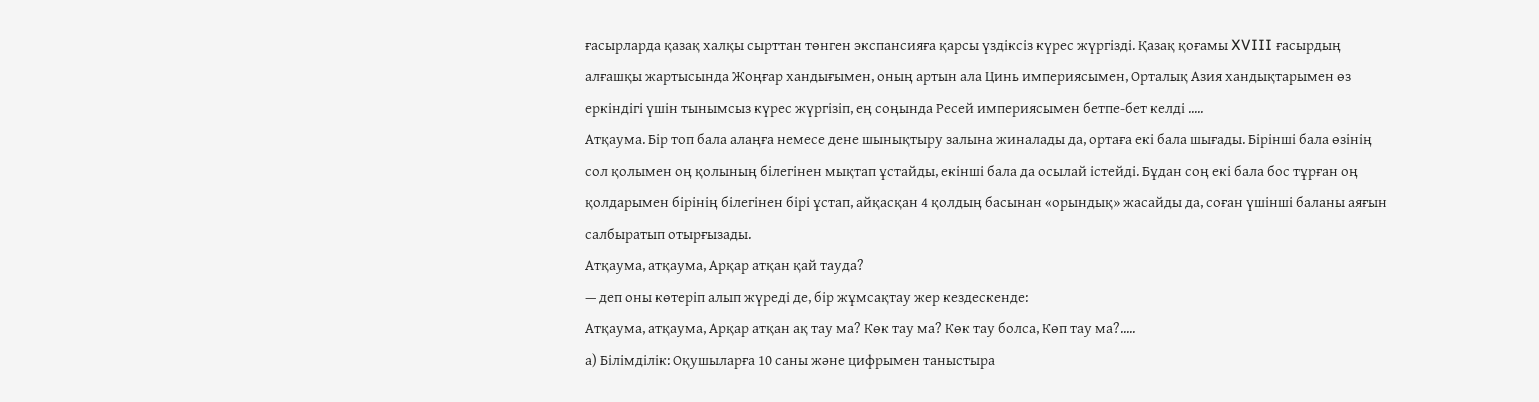ғасырларда қазақ халқы сырттан төнген экспансияға қарсы үздіксіз күрес жүргізді. Қазақ қоғамы XVIII ғасырдың алғашқы жартысында Жоңғар хандығымен, оның артын ала Цинь империясымен, Орталық Азия хандықтарымен өз еркіндігі үшін тынымсыз күрес жүргізіп, ең соңында Ресей империясымен бетпе-бет келді .....
Атқаума. Бір топ бала алаңға немесе дене шынықтыру залына жиналады да, ортаға екі бала шығады. Бірінші бала өзінің сол қолымен оң қолының білегінен мықтап ұстайды, екінші бала да осылай істейді. Бұдан соң екі бала бос тұрған оң қолдарымен бірінің білегінен бірі ұстап, айқасқан 4 қолдың басынан «орындық» жасайды да, соған үшінші баланы аяғын салбыратып отырғызады.
Атқаума, атқаума, Арқар атқан қай тауда?
— деп оны көтеріп алып жүреді де, бір жұмсақтау жер кездескенде:
Атқаума, атқаума, Арқар атқан ақ тау ма? Көк тау ма? Көк тау болса, Көп тау ма?.....
а) Білімділік: Оқушыларға 10 саны және цифрымен таныстыра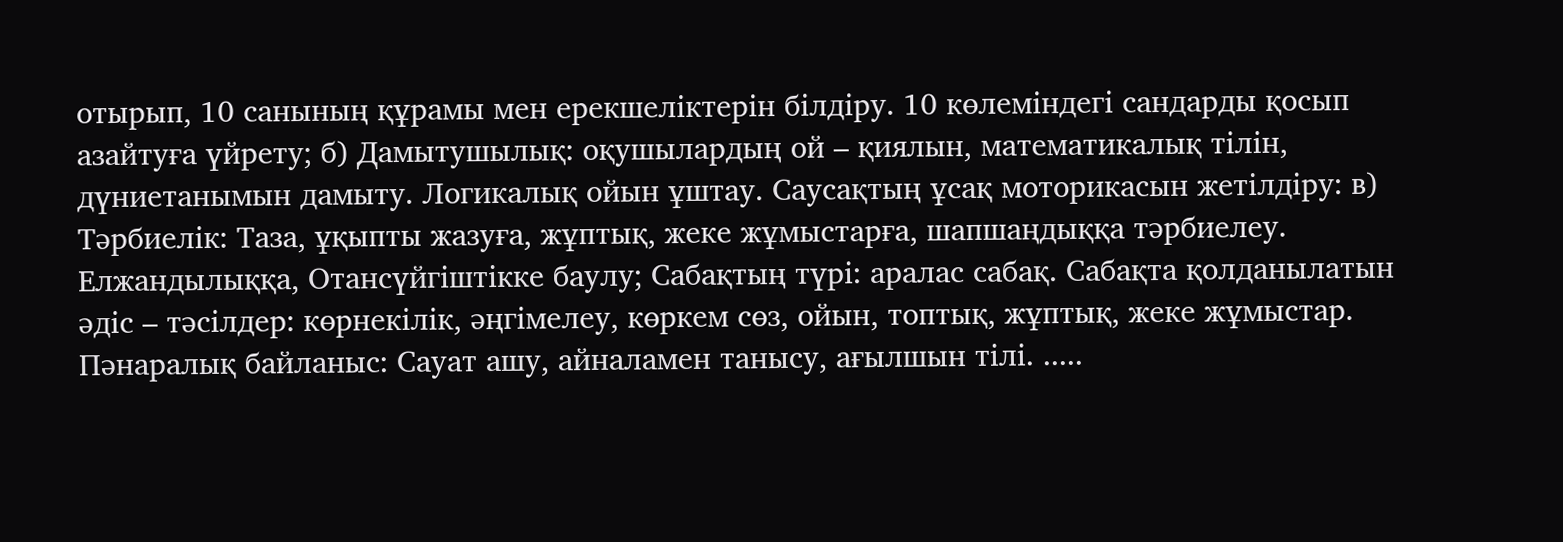отырып, 10 санының құрамы мен ерекшеліктерін білдіру. 10 көлеміндегі сандарды қосып азайтуға үйрету; б) Дамытушылық: оқушылардың ой – қиялын, математикалық тілін, дүниетанымын дамыту. Логикалық ойын ұштау. Саусақтың ұсақ моторикасын жетілдіру: в) Тәрбиелік: Таза, ұқыпты жазуға, жұптық, жеке жұмыстарға, шапшаңдыққа тәрбиелеу. Елжандылыққа, Отансүйгіштікке баулу; Сабақтың түрі: аралас сабақ. Сабақта қолданылатын әдіс – тәсілдер: көрнекілік, әңгімелеу, көркем сөз, ойын, топтық, жұптық, жеке жұмыстар. Пәнаралық байланыс: Сауат ашу, айналамен танысу, ағылшын тілі. .....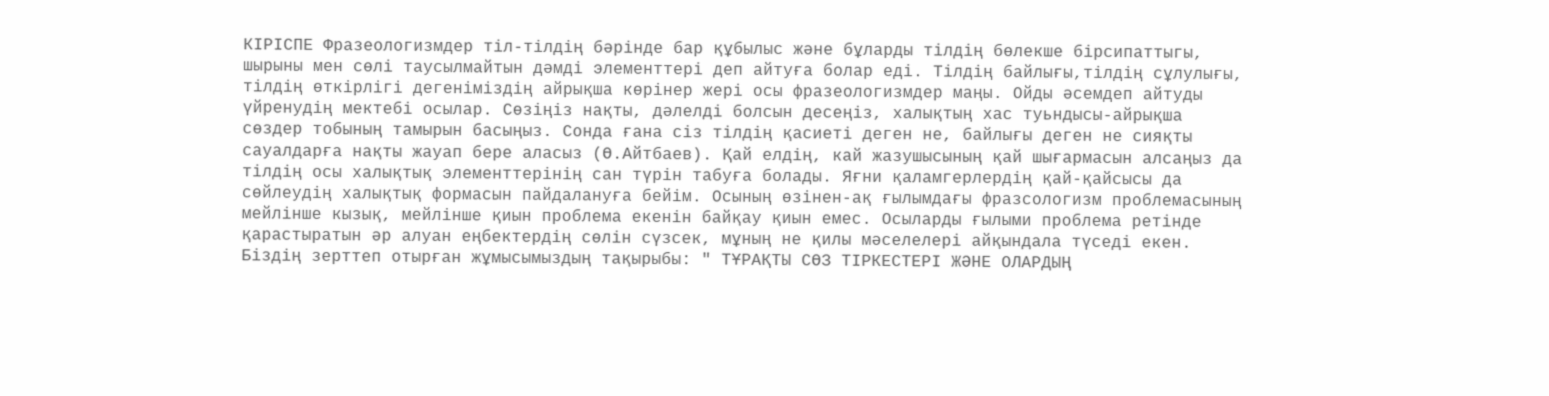КІРІСПЕ Фразеологизмдер тіл-тілдің бәрінде бар құбылыс және бұларды тілдің бөлекше бірсипаттыгы, шырыны мен сөлі таусылмайтын дәмді элементтері деп айтуға болар еді. Тілдің байлығы,тілдің сұлулығы, тілдің өткірлігі дегеніміздің айрықша көрінер жері осы фразеологизмдер маңы. Ойды әсемдеп айтуды үйренудің мектебі осылар. Сөзіңіз нақты, дәлелді болсын десеңіз, халықтың хас туьндысы-айрықша сөздер тобының тамырын басыңыз. Сонда ғана сіз тілдің қасиеті деген не, байлығы деген не сияқты сауалдарға нақты жауап бере аласыз (Ө.Айтбаев). Қай елдің, кай жазушысының қай шығармасын алсаңыз да тілдің осы халықтық элементтерінің сан түрін табуға болады. Яғни қаламгерлердің қай-қайсысы да сөйлеудің халықтық формасын пайдалануға бейім. Осының өзінен-ақ ғылымдағы фразсологизм проблемасының мейлінше кызық, мейлінше қиын проблема екенін байқау қиын емес. Осыларды ғылыми проблема ретінде қарастыратын әр алуан еңбектердің сөлін сүзсек, мұның не қилы мәселелері айқындала түседі екен. Біздің зерттеп отырған жұмысымыздың тақырыбы: " ТҰРАҚТЫ СӨЗ ТІРКЕСТЕРІ ЖӘНЕ ОЛАРДЫҢ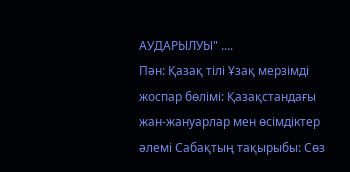АУДАРЫЛУЫ" ....
Пән: Қазақ тілі Ұзақ мерзімді жоспар бөлімі: Қазақстандағы жан-жануарлар мен өсімдіктер әлемі Сабақтың тақырыбы: Сөз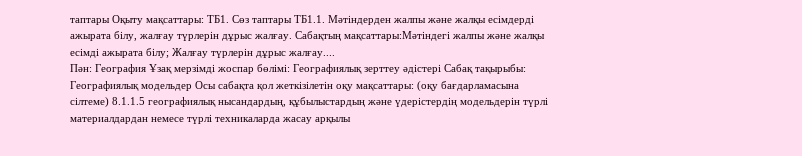таптары Оқыту мақсаттары: ТБ1. Сөз таптары ТБ1.1. Мәтіндерден жалпы және жалқы есімдерді ажырата білу, жалғау түрлерін дұрыс жалғау. Сабақтың мақсаттары:Мәтіндегі жалпы және жалқы есімді ажырата білу; Жалғау түрлерін дұрыс жалғау....
Пән: География Ұзақ мерзімді жоспар бөлімі: Географиялық зерттеу әдістері Сабақ тақырыбы: Географиялық модельдер Осы сабақта қол жеткізілетін оқу мақсаттары: (оқу бағдарламасына сілтеме) 8.1.1.5 географиялық нысандардың, құбылыстардың және үдерістердің модельдерін түрлі материалдардан немесе түрлі техникаларда жасау арқылы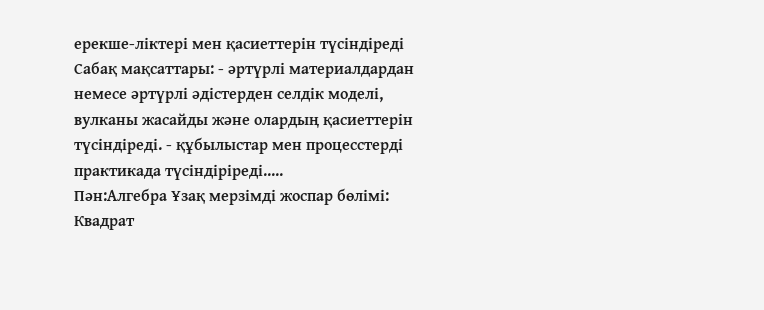ерекше-ліктері мен қасиеттерін түсіндіреді Сабақ мақсаттары: - әртүрлі материалдардан немесе әртүрлі әдістерден селдік моделі, вулканы жасайды және олардың қасиеттерін түсіндіреді. - құбылыстар мен процесстерді практикада түсіндіріреді.....
Пән:Алгебра Ұзақ мерзімді жоспар бөлімі: Квадрат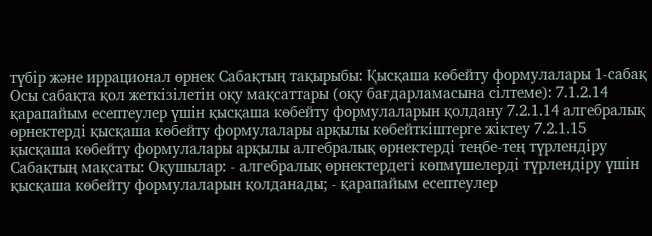түбір және иррационал өрнек Сабақтың тақырыбы: Қысқаша көбейту формулалары 1-сабақ Осы сабақта қол жеткізілетін оқу мақсаттары (оқу бағдарламасына сілтеме): 7.1.2.14 қарапайым есептеулер үшін қысқаша көбейту формулаларын қолдану 7.2.1.14 алгебралық өрнектерді қысқаша көбейту формулалары арқылы көбейткіштерге жіктеу 7.2.1.15 қысқаша көбейту формулалары арқылы алгебралық өрнектерді теңбе-тең түрлендіру Сабақтың мақсаты: Оқушылар: - алгебралық өрнектердегі көпмүшелерді түрлендіру үшін қысқаша көбейту формулаларын қолданады; - қарапайым есептеулер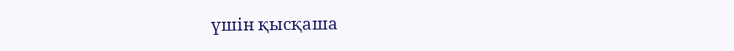үшін қысқаша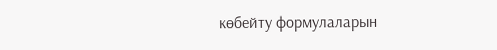көбейту формулаларын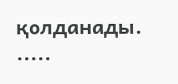қолданады. .....